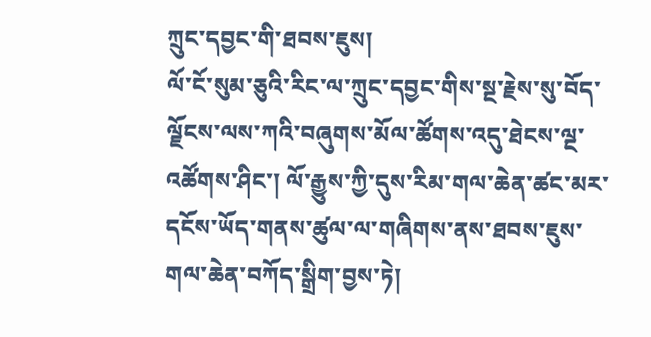ཀྲུང་དབྱང་གི་ཐབས་ཇུས།
ལོ་ངོ་སུམ་ཅུའི་རིང་ལ་ཀྲུང་དབྱང་གིས་སྔ་རྗེས་སུ་བོད་ལྗོངས་ལས་ཀའི་བཞུགས་མོལ་ཚོགས་འདུ་ཐེངས་ལྔ་འཚོགས་ཤིང་། ལོ་རྒྱུས་ཀྱི་དུས་རིམ་གལ་ཆེན་ཚང་མར་དངོས་ཡོད་གནས་ཚུལ་ལ་གཞིགས་ནས་ཐབས་ཇུས་གལ་ཆེན་བཀོད་སྒྲིག་བྱས་ཏེ།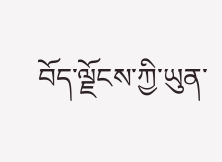བོད་ལྗོངས་ཀྱི་ཡུན་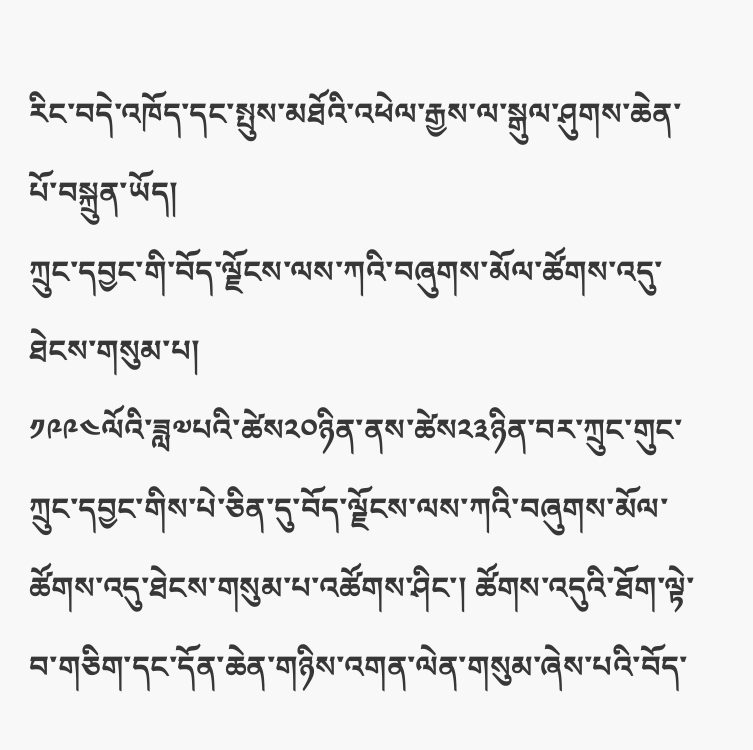རིང་བདེ་འཁོད་དང་སྤུས་མཐོའི་འཕེལ་རྒྱས་ལ་སྒུལ་ཤུགས་ཆེན་པོ་བསྐྲུན་ཡོད།
ཀྲུང་དབྱང་གི་བོད་ལྗོངས་ལས་ཀའི་བཞུགས་མོལ་ཚོགས་འདུ་ཐེངས་གསུམ་པ།
༡༩༩༤ལོའི་ཟླ༧པའི་ཚེས༢༠ཉིན་ནས་ཚེས༢༣ཉིན་བར་ཀྲུང་གུང་ཀྲུང་དབྱང་གིས་པེ་ཅིན་དུ་བོད་ལྗོངས་ལས་ཀའི་བཞུགས་མོལ་ཚོགས་འདུ་ཐེངས་གསུམ་པ་འཚོགས་ཤིང་། ཚོགས་འདུའི་ཐོག་ལྟེ་བ་གཅིག་དང་དོན་ཆེན་གཉིས་འགན་ལེན་གསུམ་ཞེས་པའི་བོད་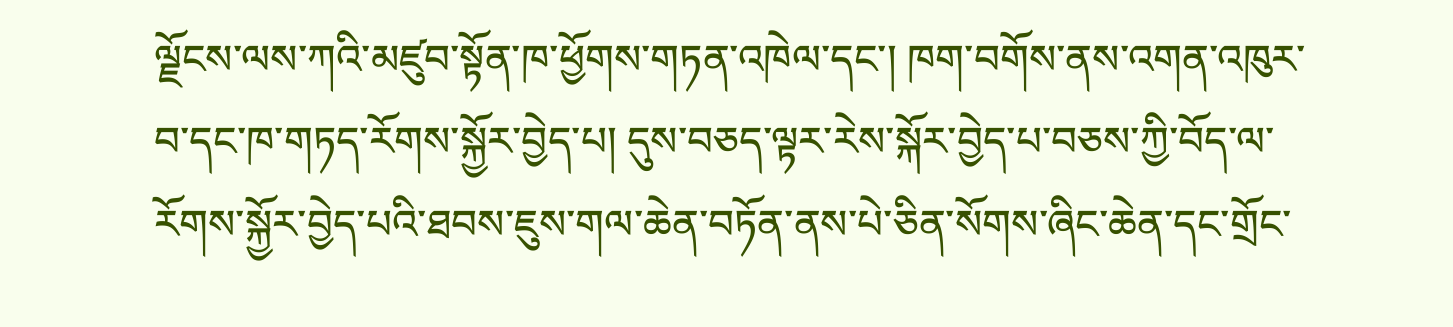ལྗོངས་ལས་ཀའི་མཛུབ་སྟོན་ཁ་ཕྱོགས་གཏན་འཁེལ་དང་། ཁག་བགོས་ནས་འགན་འཁུར་བ་དང་ཁ་གཏད་རོགས་སྐྱོར་བྱེད་པ། དུས་བཅད་ལྟར་རེས་སྐོར་བྱེད་པ་བཅས་ཀྱི་བོད་ལ་རོགས་སྐྱོར་བྱེད་པའི་ཐབས་ཇུས་གལ་ཆེན་བཏོན་ནས་པེ་ཅིན་སོགས་ཞིང་ཆེན་དང་གྲོང་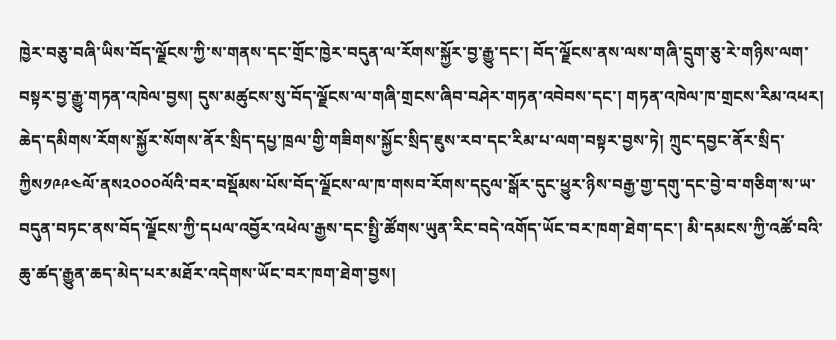ཁྱེར་བཅུ་བཞི་ཡིས་བོད་ལྗོངས་ཀྱི་ས་གནས་དང་གྲོང་ཁྱེར་བདུན་ལ་རོགས་སྐྱོར་བྱ་རྒྱུ་དང་། བོད་ལྗོངས་ནས་ལས་གཞི་དྲུག་ཅུ་རེ་གཉིས་ལག་བསྟར་བྱ་རྒྱུ་གཏན་འཁེལ་བྱས། དུས་མཚུངས་སུ་བོད་ལྗོངས་ལ་གཞི་གྲངས་ཞིབ་བཤེར་གཏན་འབེབས་དང་། གཏན་འཁེལ་ཁ་གྲངས་རིམ་འཕར། ཆེད་དམིགས་རོགས་སྐྱོར་སོགས་ནོར་སྲིད་དཔྱ་ཁྲལ་གྱི་གཟིགས་སྐྱོང་སྲིད་ཇུས་རབ་དང་རིམ་པ་ལག་བསྟར་བྱས་ཏེ། ཀྲུང་དབྱང་ནོར་སྲིད་ཀྱིས༡༩༩༤ལོ་ནས༢༠༠༠ལོའི་བར་བསྡོམས་པོས་བོད་ལྗོངས་ལ་ཁ་གསབ་རོགས་དངུལ་སྒོར་དུང་ཕྱུར་ཉིས་བརྒྱ་གྱ་དགུ་དང་བྱེ་བ་གཅིག་ས་ཡ་བདུན་བཏང་ནས་བོད་ལྗོངས་ཀྱི་དཔལ་འབྱོར་འཕེལ་རྒྱས་དང་སྤྱི་ཚོགས་ཡུན་རིང་བདེ་འགོད་ཡོང་བར་ཁག་ཐེག་དང་། མི་དམངས་ཀྱི་འཚོ་བའི་ཆུ་ཚད་རྒྱུན་ཆད་མེད་པར་མཐོར་འདེགས་ཡོང་བར་ཁག་ཐེག་བྱས།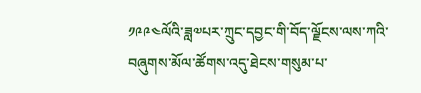༡༩༩༤ལོའི་ཟླ༧པར་ཀྲུང་དབྱང་གི་བོད་ལྗོངས་ལས་ཀའི་བཞུགས་མོལ་ཚོགས་འདུ་ཐེངས་གསུམ་པ་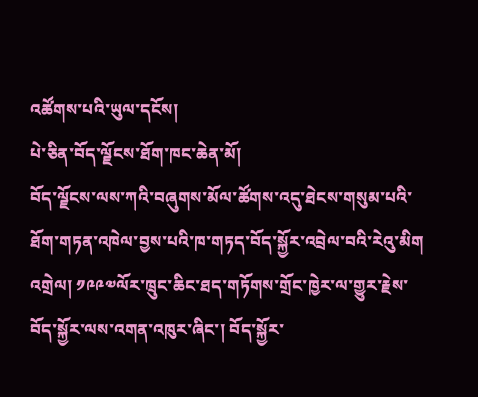འཚོགས་པའི་ཡུལ་དངོས།
པེ་ཅིན་བོད་ལྗོངས་ཐོག་ཁང་ཆེན་མོ།
བོད་ལྗོངས་ལས་ཀའི་བཞུགས་མོལ་ཚོགས་འདུ་ཐེངས་གསུམ་པའི་ཐོག་གཏན་འཁེལ་བྱས་པའི་ཁ་གཏད་བོད་སྐྱོར་འབྲེལ་བའི་རེའུ་མིག
འགྲེལ། ༡༩༩༧ལོར་ཁྲུང་ཆིང་ཐད་གཏོགས་གྲོང་ཁྱེར་ལ་གྱུར་རྗེས་བོད་སྐྱོར་ལས་འགན་འཁུར་ཞིང་། བོད་སྐྱོར་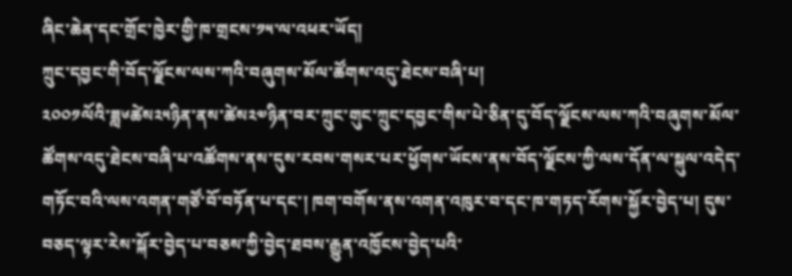ཞིང་ཆེན་དང་གྲོང་ཁྱེར་གྱི་ཁ་གྲངས་༡༥་ལ་འཕར་ཡོད།
ཀྲུང་དབྱང་གི་བོད་ལྗོངས་ལས་ཀའི་བཞུགས་མོལ་ཚོགས་འདུ་ཐེངས་བཞི་པ།
༢༠༠༡ལོའི་ཟླ༦ཚེས༢༥ཉིན་ནས་ཚེས༢༧ཉིན་བར་ཀྲུང་གུང་ཀྲུང་དབྱང་གིས་པེ་ཅིན་དུ་བོད་ལྗོངས་ལས་ཀའི་བཞུགས་མོལ་ཚོགས་འདུ་ཐེངས་བཞི་པ་འཚོགས་ནས་དུས་རབས་གསར་པར་ཕྱོགས་ཡོངས་ནས་བོད་ལྗོངས་ཀྱི་ལས་དོན་ལ་སྐུལ་འདེད་གཏོང་བའི་ལས་འགན་གཙོ་བོ་བཏོན་པ་དང་། ཁག་བགོས་ནས་འགན་འཁུར་བ་དང་ཁ་གཏད་རོགས་སྐྱོར་བྱེད་པ། དུས་བཅད་ལྟར་རེས་སྐོར་བྱེད་པ་བཅས་ཀྱི་བྱེད་ཐབས་རྒྱུན་འཁྱོངས་བྱེད་པའི་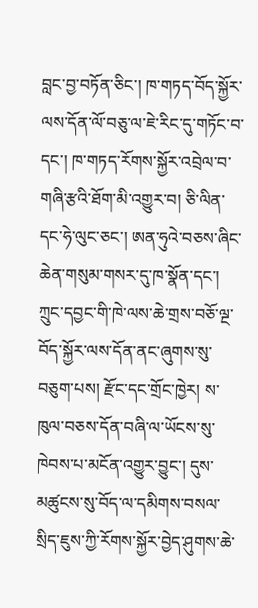བླང་བྱ་བཏོན་ཅིང་། ཁ་གཏད་བོད་སྐྱོར་ལས་དོན་ལོ་བཅུ་ལ་ཇེ་རིང་དུ་གཏོང་བ་དང་། ཁ་གཏད་རོགས་སྐྱོར་འབྲེལ་བ་གཞི་རྩའི་ཐོག་མི་འགྱུར་བ། ཅི་ལིན་དང་ཧེ་ལུང་ཅང་། ཨན་ཧུའེ་བཅས་ཞིང་ཆེན་གསུམ་གསར་དུ་ཁ་སྣོན་དང་། ཀྲུང་དབྱང་གི་ཁེ་ལས་ཆེ་གྲས་བཅོ་ལྔ་བོད་སྐྱོར་ལས་དོན་ནང་ཞུགས་སུ་བཅུག་པས། རྫོང་དང་གྲོང་ཁྱེར། ས་ཁུལ་བཅས་དོན་བཞི་ལ་ཡོངས་སུ་ཁེབས་པ་མངོན་འགྱུར་བྱུང་། དུས་མཚུངས་སུ་བོད་ལ་དམིགས་བསལ་སྲིད་ཇུས་ཀྱི་རོགས་སྐྱོར་བྱེད་ཤུགས་ཆེ་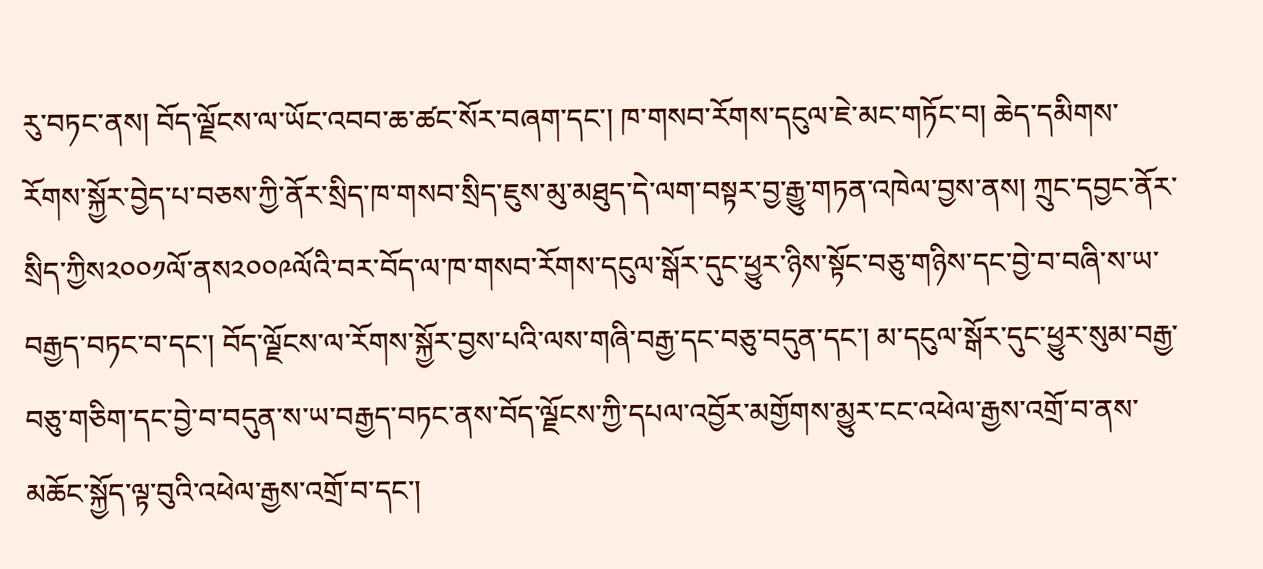རུ་བཏང་ནས། བོད་ལྗོངས་ལ་ཡོང་འབབ་ཆ་ཚང་སོར་བཞག་དང་། ཁ་གསབ་རོགས་དངུལ་ཇེ་མང་གཏོང་བ། ཆེད་དམིགས་རོགས་སྐྱོར་བྱེད་པ་བཅས་ཀྱི་ནོར་སྲིད་ཁ་གསབ་སྲིད་ཇུས་མུ་མཐུད་དེ་ལག་བསྟར་བྱ་རྒྱུ་གཏན་འཁེལ་བྱས་ནས། ཀྲུང་དབྱང་ནོར་སྲིད་ཀྱིས༢༠༠༡ལོ་ནས༢༠༠༩ལོའི་བར་བོད་ལ་ཁ་གསབ་རོགས་དངུལ་སྒོར་དུང་ཕྱུར་ཉིས་སྟོང་བཅུ་གཉིས་དང་བྱེ་བ་བཞི་ས་ཡ་བརྒྱད་བཏང་བ་དང་། བོད་ལྗོངས་ལ་རོགས་སྐྱོར་བྱས་པའི་ལས་གཞི་བརྒྱ་དང་བཅུ་བདུན་དང་། མ་དངུལ་སྒོར་དུང་ཕྱུར་སུམ་བརྒྱ་བཅུ་གཅིག་དང་བྱེ་བ་བདུན་ས་ཡ་བརྒྱད་བཏང་ནས་བོད་ལྗོངས་ཀྱི་དཔལ་འབྱོར་མགྱོགས་མྱུར་ངང་འཕེལ་རྒྱས་འགྲོ་བ་ནས་མཆོང་སྐྱོད་ལྟ་བུའི་འཕེལ་རྒྱས་འགྲོ་བ་དང་།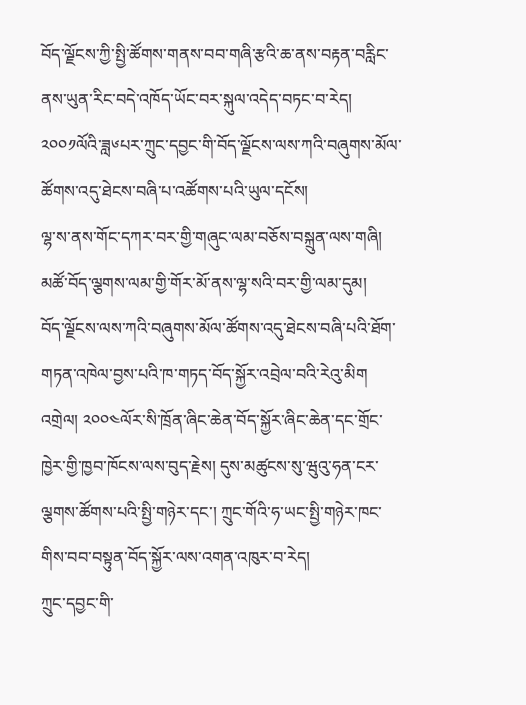བོད་ལྗོངས་ཀྱི་སྤྱི་ཚོགས་གནས་བབ་གཞི་རྩའི་ཆ་ནས་བརྟན་བརླིང་ནས་ཡུན་རིང་བདེ་འཁོད་ཡོང་བར་སྐུལ་འདེད་བཏང་བ་རེད།
༢༠༠༡ལོའི་ཟླ༦པར་ཀྲུང་དབྱང་གི་བོད་ལྗོངས་ལས་ཀའི་བཞུགས་མོལ་ཚོགས་འདུ་ཐེངས་བཞི་པ་འཚོགས་པའི་ཡུལ་དངོས།
ལྷ་ས་ནས་གོང་དཀར་བར་གྱི་གཞུང་ལམ་བཅོས་བསྐྲུན་ལས་གཞི།
མཚོ་བོད་ལྕགས་ལམ་གྱི་གོར་མོ་ནས་ལྷ་སའི་བར་གྱི་ལམ་དུམ།
བོད་ལྗོངས་ལས་ཀའི་བཞུགས་མོལ་ཚོགས་འདུ་ཐེངས་བཞི་པའི་ཐོག་གཏན་འཁེལ་བྱས་པའི་ཁ་གཏད་བོད་སྐྱོར་འབྲེལ་བའི་རེའུ་མིག
འགྲེལ། ༢༠༠༤ལོར་སི་ཁྲོན་ཞིང་ཆེན་བོད་སྐྱོར་ཞིང་ཆེན་དང་གྲོང་ཁྱེར་གྱི་ཁྱབ་ཁོངས་ལས་བུད་རྗེས། དུས་མཚུངས་སུ་ཝུའུ་ཧན་ངར་ལྕགས་ཚོགས་པའི་སྤྱི་གཉེར་དང་། ཀྲུང་གོའི་ཧ་ཡང་སྤྱི་གཉེར་ཁང་གིས་བབ་བསྟུན་བོད་སྐྱོར་ལས་འགན་འཁུར་བ་རེད།
ཀྲུང་དབྱང་གི་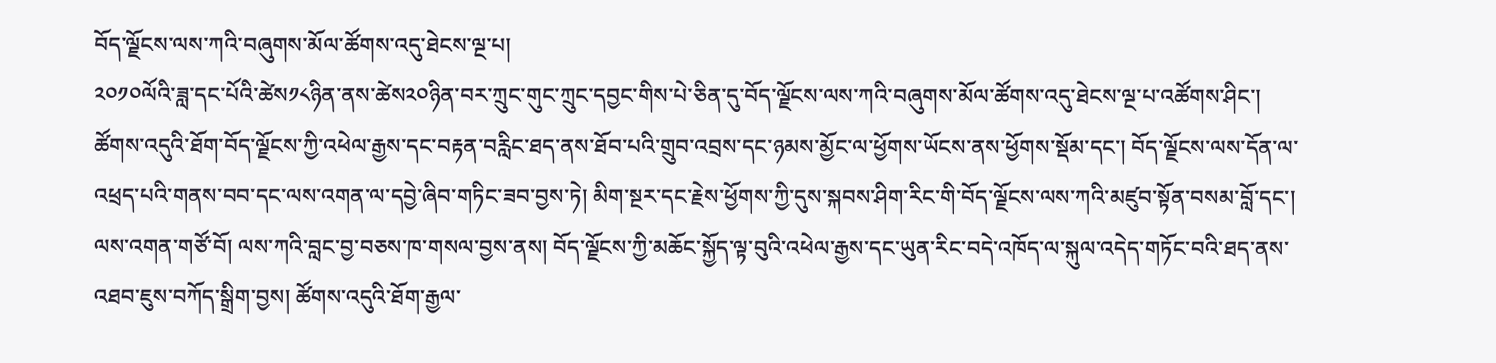བོད་ལྗོངས་ལས་ཀའི་བཞུགས་མོལ་ཚོགས་འདུ་ཐེངས་ལྔ་པ།
༢༠༡༠ལོའི་ཟླ་དང་པོའི་ཚེས༡༨ཉིན་ནས་ཚེས༢༠ཉིན་བར་ཀྲུང་གུང་ཀྲུང་དབྱང་གིས་པེ་ཅིན་དུ་བོད་ལྗོངས་ལས་ཀའི་བཞུགས་མོལ་ཚོགས་འདུ་ཐེངས་ལྔ་པ་འཚོགས་ཤིང་། ཚོགས་འདུའི་ཐོག་བོད་ལྗོངས་ཀྱི་འཕེལ་རྒྱས་དང་བརྟན་བརླིང་ཐད་ནས་ཐོབ་པའི་གྲུབ་འབྲས་དང་ཉམས་མྱོང་ལ་ཕྱོགས་ཡོངས་ནས་ཕྱོགས་སྡོམ་དང་། བོད་ལྗོངས་ལས་དོན་ལ་འཕྲད་པའི་གནས་བབ་དང་ལས་འགན་ལ་དབྱེ་ཞིབ་གཏིང་ཟབ་བྱས་ཏེ། མིག་སྔར་དང་རྗེས་ཕྱོགས་ཀྱི་དུས་སྐབས་ཤིག་རིང་གི་བོད་ལྗོངས་ལས་ཀའི་མཛུབ་སྟོན་བསམ་བློ་དང་། ལས་འགན་གཙོ་བོ། ལས་ཀའི་བླང་བྱ་བཅས་ཁ་གསལ་བྱས་ནས། བོད་ལྗོངས་ཀྱི་མཆོང་སྐྱོད་ལྟ་བུའི་འཕེལ་རྒྱས་དང་ཡུན་རིང་བདེ་འཁོད་ལ་སྐུལ་འདེད་གཏོང་བའི་ཐད་ནས་འཐབ་ཇུས་བཀོད་སྒྲིག་བྱས། ཚོགས་འདུའི་ཐོག་རྒྱལ་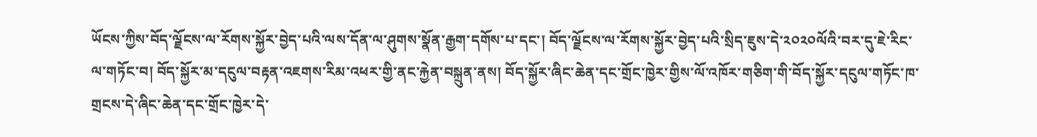ཡོངས་ཀྱིས་བོད་ལྗོངས་ལ་རོགས་སྐྱོར་བྱེད་པའི་ལས་དོན་ལ་ཤུགས་སྣོན་རྒྱག་དགོས་པ་དང་། བོད་ལྗོངས་ལ་རོགས་སྐྱོར་བྱེད་པའི་སྲིད་ཇུས་དེ་༢༠༢༠ལོའི་བར་དུ་ཇེ་རིང་ལ་གཏོང་བ། བོད་སྐྱོར་མ་དངུལ་བརྟན་འཇགས་རིམ་འཕར་གྱི་ནང་རྐྱེན་བསྐྲུན་ནས། བོད་སྐྱོར་ཞིང་ཆེན་དང་གྲོང་ཁྱེར་གྱིས་ལོ་འཁོར་གཅིག་གི་བོད་སྐྱོར་དངུལ་གཏོང་ཁ་གྲངས་དེ་ཞིང་ཆེན་དང་གྲོང་ཁྱེར་དེ་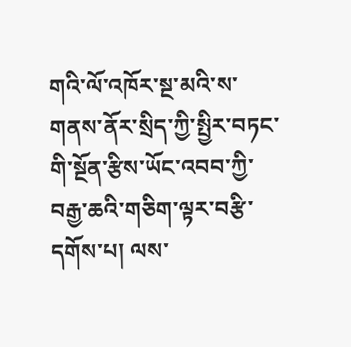གའི་ལོ་འཁོར་སྔ་མའི་ས་གནས་ནོར་སྲིད་ཀྱི་སྤྱིར་བཏང་གི་སྔོན་རྩིས་ཡོང་འབབ་ཀྱི་བརྒྱ་ཆའི་གཅིག་ལྟར་བརྩི་དགོས་པ། ལས་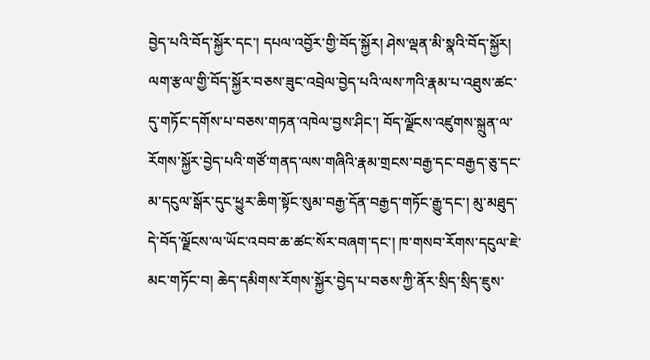བྱེད་པའི་བོད་སྐྱོར་དང་། དཔལ་འབྱོར་གྱི་བོད་སྐྱོར། ཤེས་ལྡན་མི་སྣའི་བོད་སྐྱོར། ལག་རྩལ་གྱི་བོད་སྐྱོར་བཅས་ཟུང་འབྲེལ་བྱེད་པའི་ལས་ཀའི་རྣམ་པ་འཐུས་ཚང་དུ་གཏོང་དགོས་པ་བཅས་གཏན་འཁེལ་བྱས་ཤིང་། བོད་ལྗོངས་འཛུགས་སྐྲུན་ལ་རོགས་སྐྱོར་བྱེད་པའི་གཙོ་གནད་ལས་གཞིའི་རྣམ་གྲངས་བརྒྱ་དང་བརྒྱད་ཅུ་དང་མ་དངུལ་སྒོར་དུང་ཕྱུར་ཆིག་སྟོང་སུམ་བརྒྱ་དོན་བརྒྱད་གཏོང་རྒྱུ་དང་། མུ་མཐུད་དེ་བོད་ལྗོངས་ལ་ཡོང་འབབ་ཆ་ཚང་སོར་བཞག་དང་། ཁ་གསབ་རོགས་དངུལ་ཇེ་མང་གཏོང་བ། ཆེད་དམིགས་རོགས་སྐྱོར་བྱེད་པ་བཅས་ཀྱི་ནོར་སྲིད་སྲིད་ཇུས་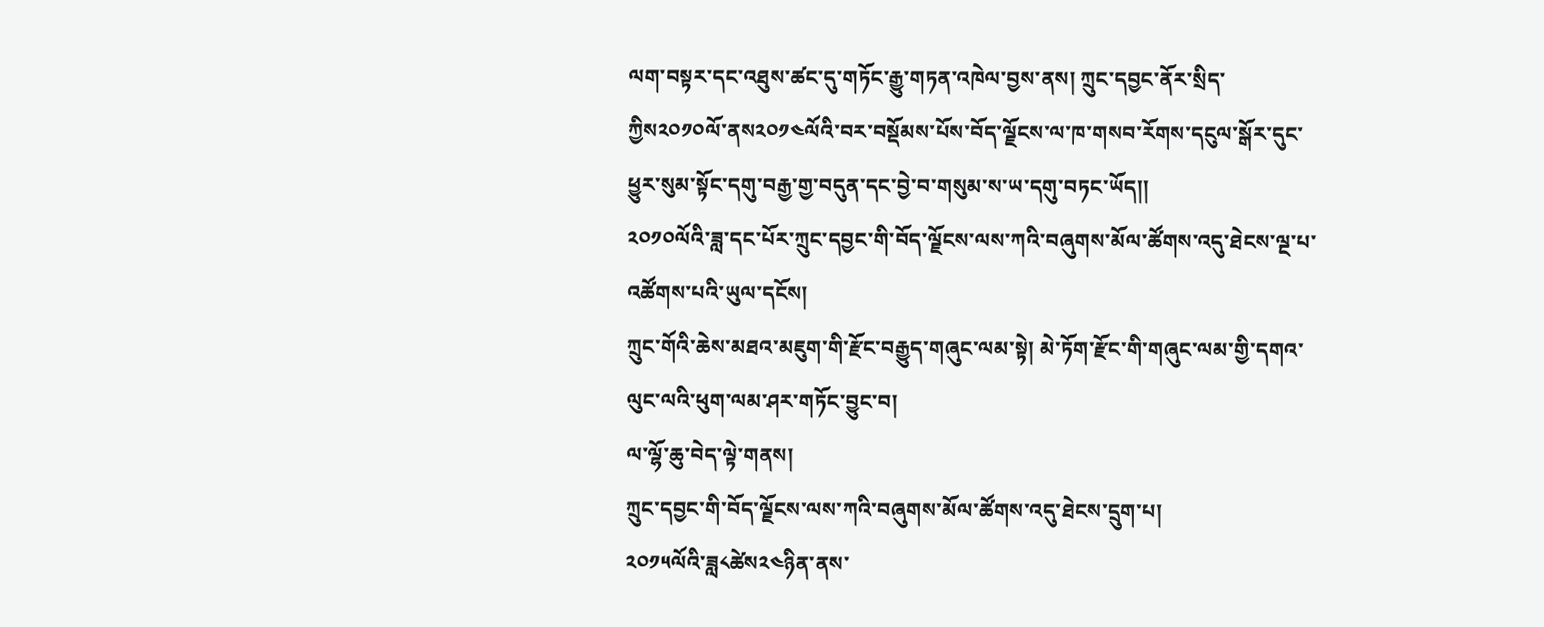ལག་བསྟར་དང་འཐུས་ཚང་དུ་གཏོང་རྒྱུ་གཏན་འཁེལ་བྱས་ནས། ཀྲུང་དབྱང་ནོར་སྲིད་ཀྱིས༢༠༡༠ལོ་ནས༢༠༡༤ལོའི་བར་བསྡོམས་པོས་བོད་ལྗོངས་ལ་ཁ་གསབ་རོགས་དངུལ་སྒོར་དུང་ཕྱུར་སུམ་སྟོང་དགུ་བརྒྱ་གྱ་བདུན་དང་བྱེ་བ་གསུམ་ས་ཡ་དགུ་བཏང་ཡོད།།
༢༠༡༠ལོའི་ཟླ་དང་པོར་ཀྲུང་དབྱང་གི་བོད་ལྗོངས་ལས་ཀའི་བཞུགས་མོལ་ཚོགས་འདུ་ཐེངས་ལྔ་པ་འཚོགས་པའི་ཡུལ་དངོས།
ཀྲུང་གོའི་ཆེས་མཐའ་མཇུག་གི་རྫོང་བརྒྱུད་གཞུང་ལམ་སྟེ། མེ་ཏོག་རྫོང་གི་གཞུང་ལམ་གྱི་དགའ་ལུང་ལའི་ཕུག་ལམ་ཤར་གཏོང་བྱུང་བ།
ལ་ལྷོ་ཆུ་བེད་ལྟེ་གནས།
ཀྲུང་དབྱང་གི་བོད་ལྗོངས་ལས་ཀའི་བཞུགས་མོལ་ཚོགས་འདུ་ཐེངས་དྲུག་པ།
༢༠༡༥ལོའི་ཟླ༨ཚེས༢༤ཉིན་ནས་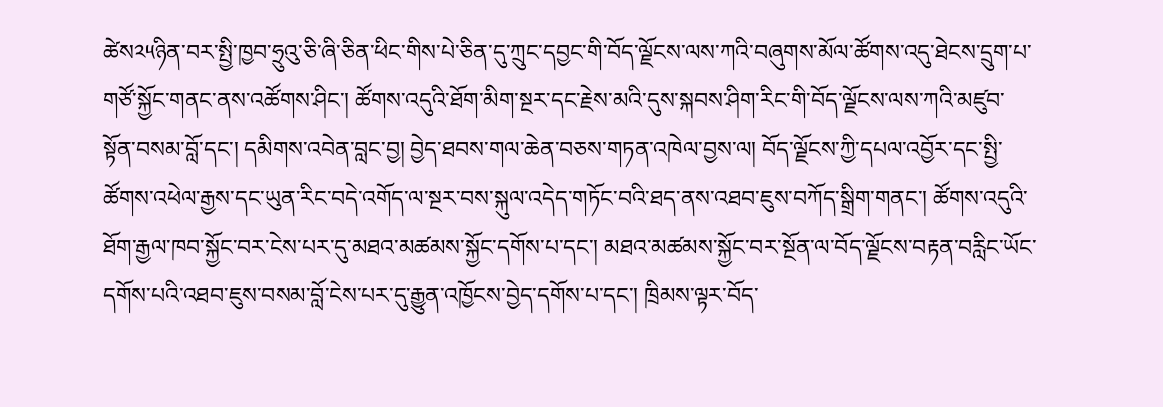ཚེས༢༥ཉིན་བར་སྤྱི་ཁྱབ་ཧྲུའུ་ཅི་ཞི་ཅིན་ཕིང་གིས་པེ་ཅིན་དུ་ཀྲུང་དབྱང་གི་བོད་ལྗོངས་ལས་ཀའི་བཞུགས་མོལ་ཚོགས་འདུ་ཐེངས་དྲུག་པ་གཙོ་སྐྱོང་གནང་ནས་འཚོགས་ཤིང་། ཚོགས་འདུའི་ཐོག་མིག་སྔར་དང་རྗེས་མའི་དུས་སྐབས་ཤིག་རིང་གི་བོད་ལྗོངས་ལས་ཀའི་མཛུབ་སྟོན་བསམ་བློ་དང་། དམིགས་འབེན་བླང་བྱ། བྱེད་ཐབས་གལ་ཆེན་བཅས་གཏན་འཁེལ་བྱས་ལ། བོད་ལྗོངས་ཀྱི་དཔལ་འབྱོར་དང་སྤྱི་ཚོགས་འཕེལ་རྒྱས་དང་ཡུན་རིང་བདེ་འགོད་ལ་སྔར་བས་སྐུལ་འདེད་གཏོང་བའི་ཐད་ནས་འཐབ་ཇུས་བཀོད་སྒྲིག་གནང་། ཚོགས་འདུའི་ཐོག་རྒྱལ་ཁབ་སྐྱོང་བར་ངེས་པར་དུ་མཐའ་མཚམས་སྐྱོང་དགོས་པ་དང་། མཐའ་མཚམས་སྐྱོང་བར་སྔོན་ལ་བོད་ལྗོངས་བརྟན་བརླིང་ཡོང་དགོས་པའི་འཐབ་ཇུས་བསམ་བློ་ངེས་པར་དུ་རྒྱུན་འཁྱོངས་བྱེད་དགོས་པ་དང་། ཁྲིམས་ལྟར་བོད་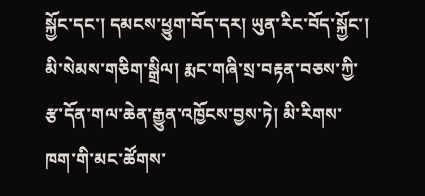སྐྱོང་དང་། དམངས་ཕྱུག་བོད་དར། ཡུན་རིང་བོད་སྐྱོང་། མི་སེམས་གཅིག་སྒྲིལ། རྨང་གཞི་སྲ་བརྟན་བཅས་ཀྱི་རྩ་དོན་གལ་ཆེན་རྒྱུན་འཁྱོངས་བྱས་ཏེ། མི་རིགས་ཁག་གི་མང་ཚོགས་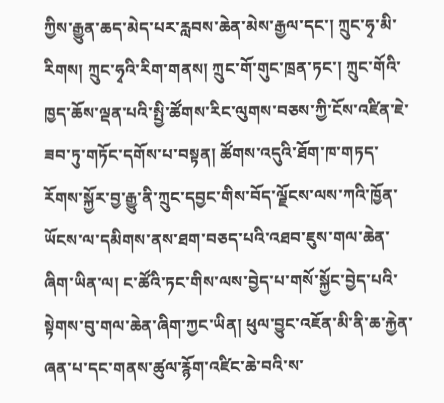ཀྱིས་རྒྱུན་ཆད་མེད་པར་རླབས་ཆེན་མེས་རྒྱལ་དང་། ཀྲུང་ཧྭ་མི་རིགས། ཀྲུང་ཧྭའི་རིག་གནས། ཀྲུང་གོ་གུང་ཁྲན་ཏང་། ཀྲུང་གོའི་ཁྱད་ཆོས་ལྡན་པའི་སྤྱི་ཚོགས་རིང་ལུགས་བཅས་ཀྱི་ངོས་འཛིན་ཇེ་ཟབ་ཏུ་གཏོང་དགོས་པ་བསྟན། ཚོགས་འདུའི་ཐོག་ཁ་གཏད་རོགས་སྐྱོར་བྱ་རྒྱུ་ནི་ཀྲུང་དབྱང་གིས་བོད་ལྗོངས་ལས་ཀའི་ཁྱོན་ཡོངས་ལ་དམིགས་ནས་ཐག་བཅད་པའི་འཐབ་ཇུས་གལ་ཆེན་ཞིག་ཡིན་ལ། ང་ཚོའི་ཏང་གིས་ལས་བྱེད་པ་གསོ་སྐྱོང་བྱེད་པའི་སྟེགས་བུ་གལ་ཆེན་ཞིག་ཀྱང་ཡིན། ཕུལ་བྱུང་འཇོན་མི་ནི་ཆ་རྐྱེན་ཞན་པ་དང་གནས་ཚུལ་རྙོག་འཛིང་ཆེ་བའི་ས་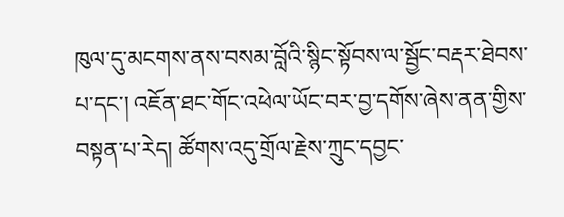ཁུལ་དུ་མངགས་ནས་བསམ་བློའི་སྙིང་སྟོབས་ལ་སྦྱོང་བརྡར་ཐེབས་པ་དང་། འཇོན་ཐང་གོང་འཕེལ་ཡོང་བར་བྱ་དགོས་ཞེས་ནན་གྱིས་བསྟན་པ་རེད། ཚོགས་འདུ་གྲོལ་རྗེས་ཀྲུང་དབྱང་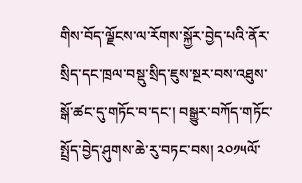གིས་བོད་ལྗོངས་ལ་རོགས་སྐྱོར་བྱེད་པའི་ནོར་སྲིད་དང་ཁྲལ་བསྡུ་སྲིད་ཇུས་སྔར་བས་འཐུས་སྒོ་ཚང་དུ་གཏོང་བ་དང་། བསྒྱུར་བཀོད་གཏོང་སྤྲོད་བྱེད་ཤུགས་ཆེ་རུ་བཏང་བས། ༢༠༡༥ལོ་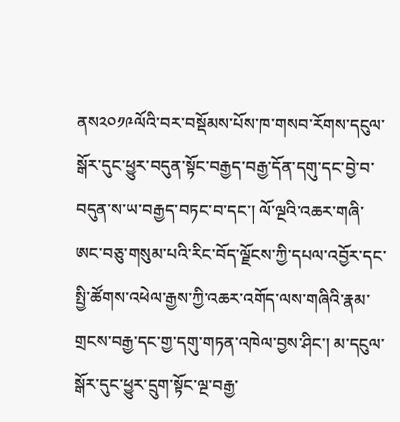ནས༢༠༡༩ལོའི་བར་བསྡོམས་པོས་ཁ་གསབ་རོགས་དངུལ་སྒོར་དུང་ཕྱུར་བདུན་སྟོང་བརྒྱད་བརྒྱ་དོན་དགུ་དང་བྱེ་བ་བདུན་ས་ཡ་བརྒྱད་བཏང་བ་དང་། ལོ་ལྔའི་འཆར་གཞི་ཨང་བཅུ་གསུམ་པའི་རིང་བོད་ལྗོངས་ཀྱི་དཔལ་འབྱོར་དང་སྤྱི་ཚོགས་འཕེལ་རྒྱས་ཀྱི་འཆར་འགོད་ལས་གཞིའི་རྣམ་གྲངས་བརྒྱ་དང་གྱ་དགུ་གཏན་འཁེལ་བྱས་ཤིང་། མ་དངུལ་སྒོར་དུང་ཕྱུར་དྲུག་སྟོང་ལྔ་བརྒྱ་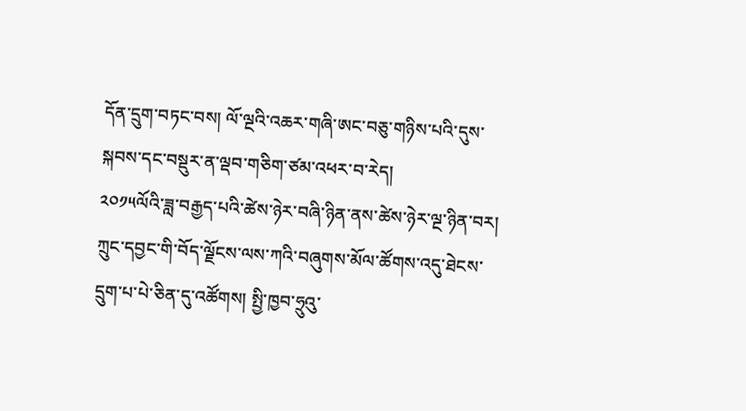དོན་དྲུག་བཏང་བས། ལོ་ལྔའི་འཆར་གཞི་ཨང་བཅུ་གཉིས་པའི་དུས་སྐབས་དང་བསྡུར་ན་ལྡབ་གཅིག་ཙམ་འཕར་བ་རེད།
༢༠༡༥ལོའི་ཟླ་བརྒྱད་པའི་ཚེས་ཉེར་བཞི་ཉིན་ནས་ཚེས་ཉེར་ལྔ་ཉིན་བར། ཀྲུང་དབྱང་གི་བོད་ལྗོངས་ལས་ཀའི་བཞུགས་མོལ་ཚོགས་འདུ་ཐེངས་དྲུག་པ་པེ་ཅིན་དུ་འཚོགས། སྤྱི་ཁྱབ་ཧྲུའུ་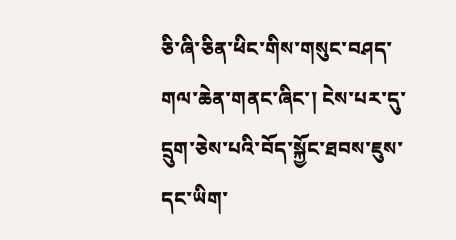ཅི་ཞི་ཅིན་ཕིང་གིས་གསུང་བཤད་གལ་ཆེན་གནང་ཞིང་། ངེས་པར་དུ་དྲུག་ཅེས་པའི་བོད་སྐྱོང་ཐབས་ཇུས་དང་ཡིག་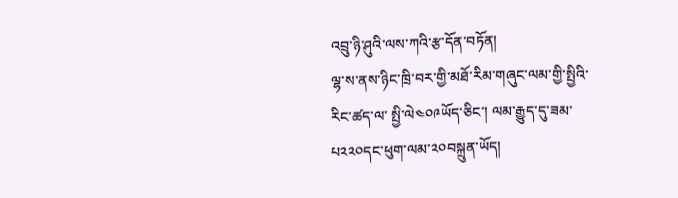འབྲུ་ཉི་ཤུའི་ལས་ཀའི་རྩ་དོན་བཏོན།
ལྷ་ས་ནས་ཉིང་ཁྲི་བར་གྱི་མཐོ་རིམ་གཞུང་ལམ་གྱི་སྤྱིའི་རིང་ཚད་ལ་ སྤྱི་ལེ༤༠༩ཡོད་ཅིང་། ལམ་རྒྱུད་དུ་ཟམ་པ༢༢༠དང་ཕུག་ལམ་༢༠བསྐྲུན་ཡོད།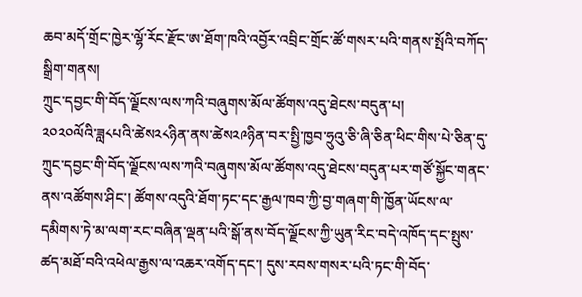ཆབ་མདོ་གྲོང་ཁྱེར་ལྷོ་རོང་རྫོང་ཨ་ཐོག་ཁའི་འབྱོར་འབྲིང་གྲོང་ཚོ་གསར་པའི་གནས་སྤོའི་བཀོད་སྒྲིག་གནས།
ཀྲུང་དབྱང་གི་བོད་ལྗོངས་ལས་ཀའི་བཞུགས་མོལ་ཚོགས་འདུ་ཐེངས་བདུན་པ།
༢༠༢༠ལོའི་ཟླ༨པའི་ཚེས༢༨ཉིན་ནས་ཚེས༢༩ཉིན་བར་སྤྱི་ཁྱབ་ཧྲུའུ་ཅི་ཞི་ཅིན་ཕིང་གིས་པེ་ཅིན་དུ་ཀྲུང་དབྱང་གི་བོད་ལྗོངས་ལས་ཀའི་བཞུགས་མོལ་ཚོགས་འདུ་ཐེངས་བདུན་པར་གཙོ་སྐྱོང་གནང་ནས་འཚོགས་ཤིང་། ཚོགས་འདུའི་ཐོག་ཏང་དང་རྒྱལ་ཁབ་ཀྱི་བྱ་གཞག་གི་ཁྱོན་ཡོངས་ལ་དམིགས་ཏེ་མ་ལག་རང་བཞིན་ལྡན་པའི་སྒོ་ནས་བོད་ལྗོངས་ཀྱི་ཡུན་རིང་བདེ་འཁོད་དང་སྤུས་ཚད་མཐོ་བའི་འཕེལ་རྒྱས་ལ་འཆར་འགོད་དང་། དུས་རབས་གསར་པའི་ཏང་གི་བོད་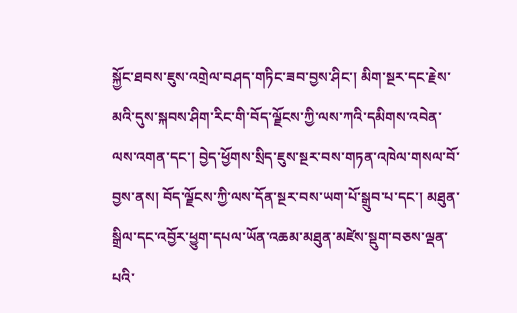སྐྱོང་ཐབས་ཇུས་འགྲེལ་བཤད་གཏིང་ཟབ་བྱས་ཤིང་། མིག་སྔར་དང་རྗེས་མའི་དུས་སྐབས་ཤིག་རིང་གི་བོད་ལྗོངས་ཀྱི་ལས་ཀའི་དམིགས་འབེན་ལས་འགན་དང་། བྱེད་ཕྱོགས་སྲིད་ཇུས་སྔར་བས་གཏན་འཁེལ་གསལ་བོ་བྱས་ནས། བོད་ལྗོངས་ཀྱི་ལས་དོན་སྔར་བས་ཡག་པོ་སྒྲུབ་པ་དང་། མཐུན་སྒྲིལ་དང་འབྱོར་ཕྱུག་དཔལ་ཡོན་འཆམ་མཐུན་མཛེས་སྡུག་བཅས་ལྡན་པའི་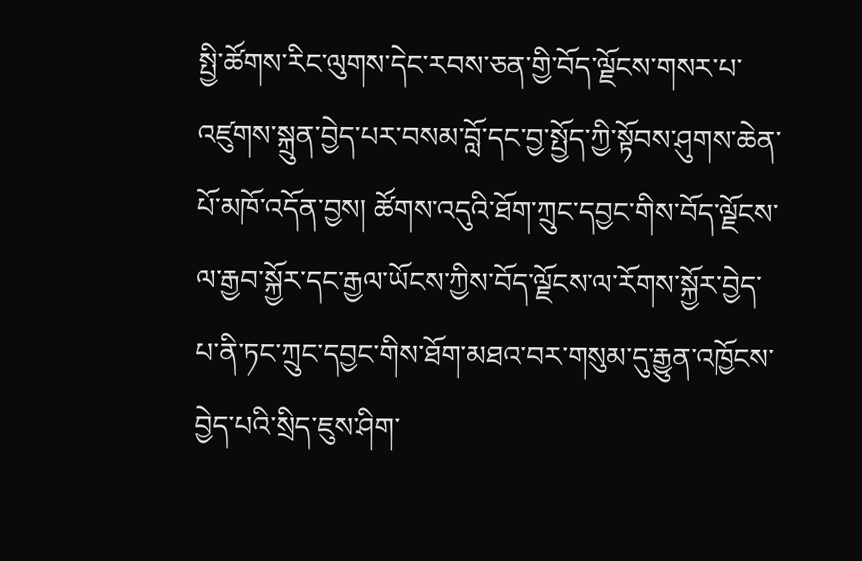སྤྱི་ཚོགས་རིང་ལུགས་དེང་རབས་ཅན་གྱི་བོད་ལྗོངས་གསར་པ་འཛུགས་སྐྲུན་བྱེད་པར་བསམ་བློ་དང་བྱ་སྤྱོད་ཀྱི་སྟོབས་ཤུགས་ཆེན་པོ་མཁོ་འདོན་བྱས། ཚོགས་འདུའི་ཐོག་ཀྲུང་དབྱང་གིས་བོད་ལྗོངས་ལ་རྒྱབ་སྐྱོར་དང་རྒྱལ་ཡོངས་ཀྱིས་བོད་ལྗོངས་ལ་རོགས་སྐྱོར་བྱེད་པ་ནི་ཏང་ཀྲུང་དབྱང་གིས་ཐོག་མཐའ་བར་གསུམ་དུ་རྒྱུན་འཁྱོངས་བྱེད་པའི་སྲིད་ཇུས་ཤིག་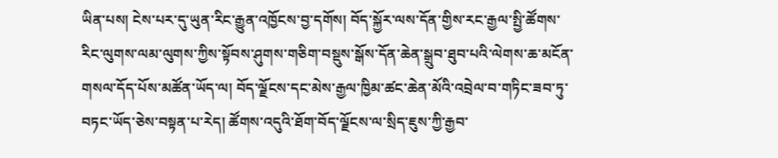ཡིན་པས། ངེས་པར་དུ་ཡུན་རིང་རྒྱུན་འཁྱོངས་བྱ་དགོས། བོད་སྐྱོར་ལས་དོན་གྱིས་རང་རྒྱལ་སྤྱི་ཚོགས་རིང་ལུགས་ལམ་ལུགས་ཀྱིས་སྟོབས་ཤུགས་གཅིག་བསྡུས་སྒོས་དོན་ཆེན་སྒྲུབ་ཐུབ་པའི་ལེགས་ཆ་མངོན་གསལ་དོད་པོས་མཚོན་ཡོད་ལ། བོད་ལྗོངས་དང་མེས་རྒྱལ་ཁྱིམ་ཚང་ཆེན་མོའི་འབྲེལ་བ་གཏིང་ཟབ་ཏུ་བཏང་ཡོད་ཅེས་བསྟན་པ་རེད། ཚོགས་འདུའི་ཐོག་བོད་ལྗོངས་ལ་སྲིད་ཇུས་ཀྱི་རྒྱབ་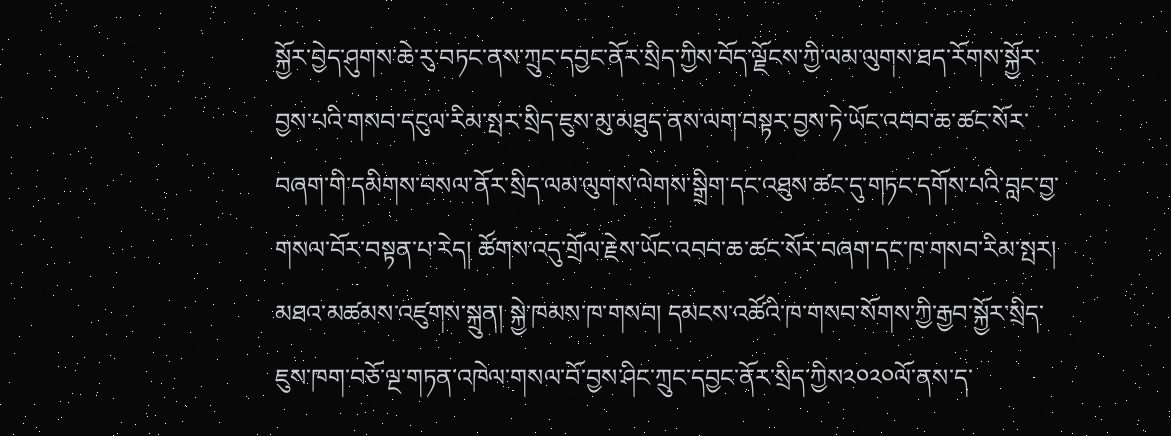སྐྱོར་བྱེད་ཤུགས་ཆེ་རུ་བཏང་ནས་ཀྲུང་དབྱང་ནོར་སྲིད་ཀྱིས་བོད་ལྗོངས་ཀྱི་ལམ་ལུགས་ཐད་རོགས་སྐྱོར་བྱས་པའི་གསབ་དངུལ་རིམ་སྤར་སྲིད་ཇུས་མུ་མཐུད་ནས་ལག་བསྟར་བྱས་ཏེ་ཡོང་འབབ་ཆ་ཚང་སོར་བཞག་གི་དམིགས་བསལ་ནོར་སྲིད་ལམ་ལུགས་ལེགས་སྒྲིག་དང་འཐུས་ཚང་དུ་གཏང་དགོས་པའི་བླང་བྱ་གསལ་བོར་བསྟན་པ་རེད། ཚོགས་འདུ་གྲོལ་རྗེས་ཡོང་འབབ་ཆ་ཚང་སོར་བཞག་དང་ཁ་གསབ་རིམ་སྤར། མཐའ་མཚམས་འཛུགས་སྐྲུན། སྐྱེ་ཁམས་ཁ་གསབ། དམངས་འཚོའི་ཁ་གསབ་སོགས་ཀྱི་རྒྱབ་སྐྱོར་སྲིད་ཇུས་ཁག་བཅོ་ལྔ་གཏན་འཁེལ་གསལ་བོ་བྱས་ཤིང་ཀྲུང་དབྱང་ནོར་སྲིད་ཀྱིས༢༠༢༠ལོ་ནས་ད་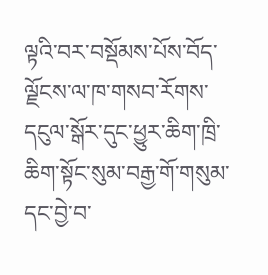ལྟའི་བར་བསྡོམས་པོས་བོད་ལྗོངས་ལ་ཁ་གསབ་རོགས་དངུལ་སྒོར་དུང་ཕྱུར་ཆིག་ཁྲི་ཆིག་སྟོང་སུམ་བརྒྱ་གོ་གསུམ་དང་བྱེ་བ་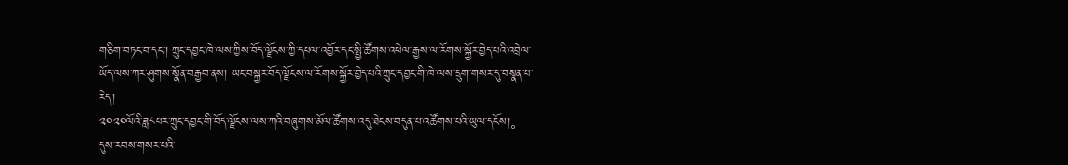གཅིག་བཏང་བ་དང་། ཀྲུང་དབྱང་ཁེ་ལས་ཀྱིས་བོད་ལྗོངས་ཀྱི་དཔལ་འབྱོར་དང་སྤྱི་ཚོགས་འཕེལ་རྒྱས་ལ་རོགས་སྐྱོར་བྱེད་པའི་འབྲེལ་ཡོད་ལས་ཀར་ཤུགས་སྣོན་བརྒྱབ་ནས། ཡང་བསྐྱར་བོད་ལྗོངས་ལ་རོགས་སྐྱོར་བྱེད་པའི་ཀྲུང་དབྱང་གི་ཁེ་ལས་དྲུག་གསར་དུ་བསྣན་པ་རེད།
༢༠༢༠ལོའི་ཟླ༨པར་ཀྲུང་དབྱང་གི་བོད་ལྗོངས་ལས་ཀའི་བཞུགས་མོལ་ཚོགས་འདུ་ཐེངས་བདུན་པ་འཚོགས་པའི་ཡུལ་དངོས།。
དུས་རབས་གསར་པའི་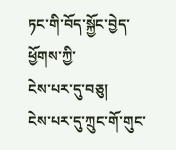ཏང་གི་བོད་སྐྱོང་བྱེད་ཕྱོགས་ཀྱི་
ངེས་པར་དུ་བཅུ།
ངེས་པར་དུ་ཀྲུང་གོ་གུང་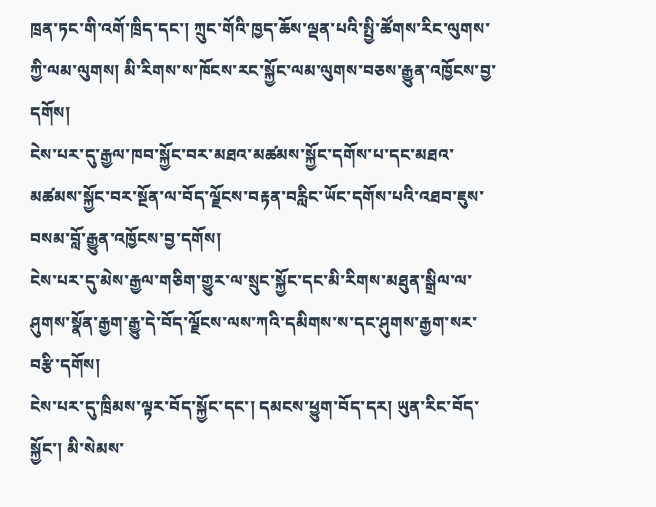ཁྲན་ཏང་གི་འགོ་ཁྲིད་དང་། ཀྲུང་གོའི་ཁྱད་ཆོས་ལྡན་པའི་སྤྱི་ཚོགས་རིང་ལུགས་ཀྱི་ལམ་ལུགས། མི་རིགས་ས་ཁོངས་རང་སྐྱོང་ལམ་ལུགས་བཅས་རྒྱུན་འཁྱོངས་བྱ་དགོས།
ངེས་པར་དུ་རྒྱལ་ཁབ་སྐྱོང་བར་མཐའ་མཚམས་སྐྱོང་དགོས་པ་དང་མཐའ་མཚམས་སྐྱོང་བར་སྔོན་ལ་བོད་ལྗོངས་བརྟན་བརླིང་ཡོང་དགོས་པའི་འཐབ་ཇུས་བསམ་བློ་རྒྱུན་འཁྱོངས་བྱ་དགོས།
ངེས་པར་དུ་མེས་རྒྱལ་གཅིག་གྱུར་ལ་སྲུང་སྐྱོང་དང་མི་རིགས་མཐུན་སྒྲིལ་ལ་ཤུགས་སྣོན་རྒྱག་རྒྱུ་དེ་བོད་ལྗོངས་ལས་ཀའི་དམིགས་ས་དང་ཤུགས་རྒྱག་སར་བརྩི་དགོས།
ངེས་པར་དུ་ཁྲིམས་ལྟར་བོད་སྐྱོང་དང་། དམངས་ཕྱུག་བོད་དར། ཡུན་རིང་བོད་སྐྱོང་། མི་སེམས་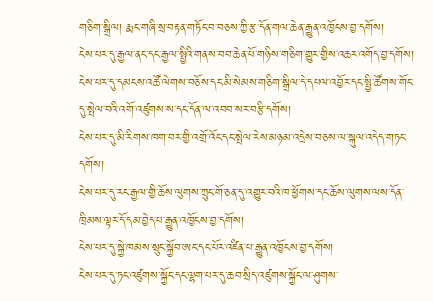གཅིག་སྒྲིལ། རྨང་གཞི་སྲ་བརྟན་གཏོང་བ་བཅས་ཀྱི་རྩ་དོན་གལ་ཆེན་རྒྱུན་འཁྱོངས་བྱ་དགོས།
ངེས་པར་དུ་རྒྱལ་ནང་དང་རྒྱལ་སྤྱིའི་གནས་བབ་ཆེན་པོ་གཉིས་གཅིག་གྱུར་གྱིས་འཆར་འགོད་བྱ་དགོས།
ངེས་པར་དུ་དམངས་འཚོ་ལེགས་བཅོས་དང་མི་སེམས་གཅིག་སྒྲིལ་དེ་དཔལ་འབྱོར་དང་སྤྱི་ཚོགས་གོང་དུ་སྤེལ་བའི་འགོ་འཛུགས་ས་དང་དོན་ལ་འབབ་སར་བརྩི་དགོས།
ངེས་པར་དུ་མི་རིགས་ཁག་བར་གྱི་འགྲོ་འོང་དང་སྤེལ་རེས་མཉམ་འདྲེས་བཅས་ལ་སྐུལ་འདེད་གཏང་དགོས།
ངེས་པར་དུ་རང་རྒྱལ་གྱི་ཆོས་ལུགས་ཀྲུང་གོ་ཅན་དུ་འགྱུར་བའི་ཁ་ཕྱོགས་དང་ཆོས་ལུགས་ལས་དོན་ཁྲིམས་ལྟར་དོ་དམ་བྱེད་པ་རྒྱུན་འཁྱོངས་བྱ་དགོས།
ངེས་པར་དུ་སྐྱེ་ཁམས་སྲུང་སྐྱོབ་ཨང་དང་པོར་འཛིན་པ་རྒྱུན་འཁྱོངས་བྱ་དགོས།
ངེས་པར་དུ་ཏང་འཛུགས་སྐྱོང་དང་ལྷག་པར་དུ་ཆབ་སྲིད་འཛུགས་སྐྱོང་ལ་ཤུགས་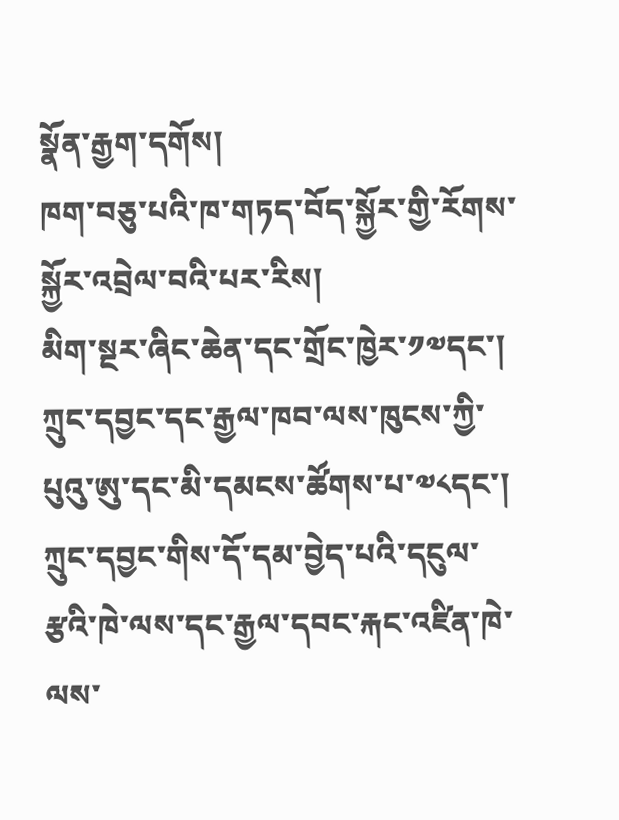སྣོན་རྒྱག་དགོས།
ཁག་བཅུ་པའི་ཁ་གཏད་བོད་སྐྱོར་གྱི་རོགས་སྐྱོར་འབྲེལ་བའི་པར་རིས།
མིག་སྔར་ཞིང་ཆེན་དང་གྲོང་ཁྱེར་༡༧དང་། ཀྲུང་དབྱང་དང་རྒྱལ་ཁབ་ལས་ཁུངས་ཀྱི་པུའུ་ཨུ་དང་མི་དམངས་ཚོགས་པ་༧༨དང་། ཀྲུང་དབྱང་གིས་དོ་དམ་བྱེད་པའི་དངུལ་རྩའི་ཁེ་ལས་དང་རྒྱལ་དབང་རྐང་འཛིན་ཁེ་ལས་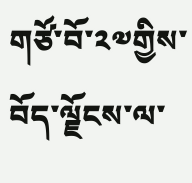གཙོ་བོ་༢༧གྱིས་བོད་ལྗོངས་ལ་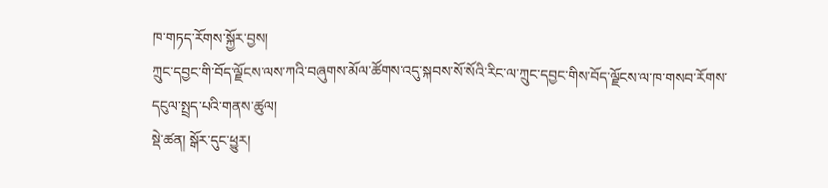ཁ་གཏད་རོགས་སྐྱོར་བྱས།
ཀྲུང་དབྱང་གི་བོད་ལྗོངས་ལས་ཀའི་བཞུགས་མོལ་ཚོགས་འདུ་སྐབས་སོ་སོའི་རིང་ལ་ཀྲུང་དབྱང་གིས་བོད་ལྗོངས་ལ་ཁ་གསབ་རོགས་དངུལ་སྤྲད་པའི་གནས་ཚུལ།
སྡེ་ཚན། སྒོར་དུང་ཕྱུར།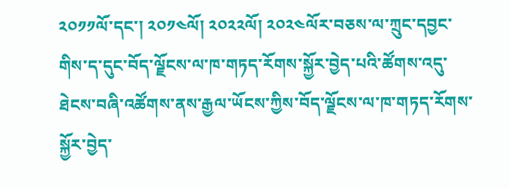༢༠༡༡ལོ་དང་། ༢༠༡༤ལོ། ༢༠༢༢ལོ། ༢༠༢༤ལོར་བཅས་ལ་ཀྲུང་དབྱང་གིས་ད་དུང་བོད་ལྗོངས་ལ་ཁ་གཏད་རོགས་སྐྱོར་བྱེད་པའི་ཚོགས་འདུ་ཐེངས་བཞི་འཚོགས་ནས་རྒྱལ་ཡོངས་ཀྱིས་བོད་ལྗོངས་ལ་ཁ་གཏད་རོགས་སྐྱོར་བྱེད་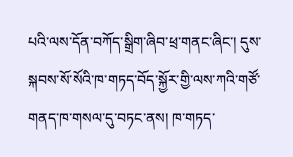པའི་ལས་དོན་བཀོད་སྒྲིག་ཞིབ་ཕྲ་གནང་ཞིང་། དུས་སྐབས་སོ་སོའི་ཁ་གཏད་བོད་སྐྱོར་གྱི་ལས་ཀའི་གཙོ་གནད་ཁ་གསལ་དུ་བཏང་ནས། ཁ་གཏད་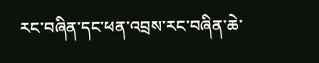རང་བཞིན་དང་ཕན་འབྲས་རང་བཞིན་ཆེ་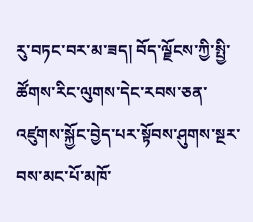རུ་བཏང་བར་མ་ཟད། བོད་ལྗོངས་ཀྱི་སྤྱི་ཚོགས་རིང་ལུགས་དེང་རབས་ཅན་འཛུགས་སྐྱོང་བྱེད་པར་སྟོབས་ཤུགས་སྔར་བས་མང་པོ་མཁོ་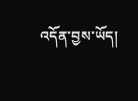འདོན་བྱས་ཡོད།